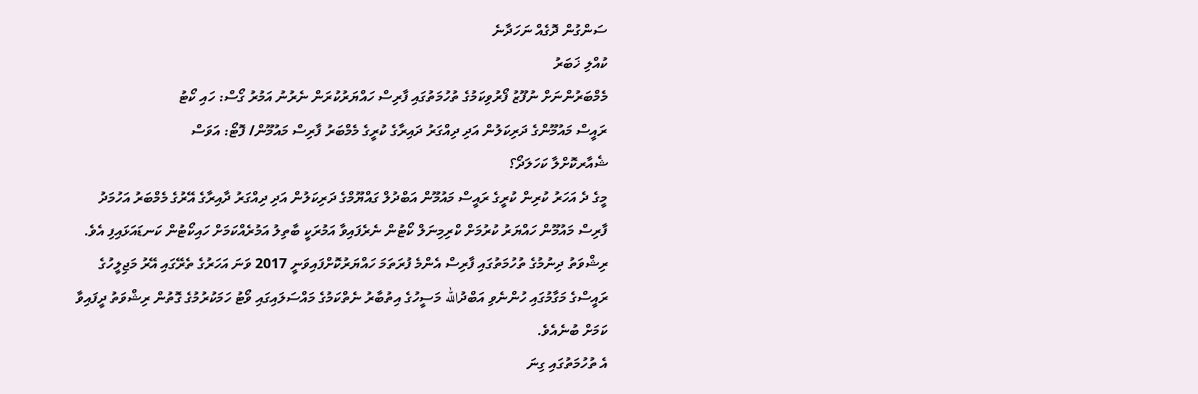ސަންގުން ދޮގެއް ނަހަދާނެ
ކުއްލި ޚަބަރު
މެމްބަރުންނަށް ނުފޫޒު ފޯރުވިކަމުގެ ތުހުމަތުގައި ފާރިސް ހައްޔަރުކުރަން ނެރުނު އަމުރު ގޯސް: ހައި ކޯޓު
ރައީސް މައުމޫންގެ ދަރިކަލުން އަދި ދިއްގަރު ދައިރާގެ ކުރީގެ މެމްބަރު ފާރިސް މައުމޫން/ ފޮޓޯ: އަވަސް
ޝެއާރކޮށްލާ ކަހަލަދޯ؟
މީގެ ދެ އަހަރު ކުރިން ކުރީގެ ރައީސް މައުމޫން އަބްދުލް ގައްޔޫމްގެ ދަރިކަލުން އަދި ދިއްގަރު ދާއިރާގެ އޭރުގެ މެމްބަރު އަހުމަދު ފާރިސް މައުމޫން ހައްޔަރު ކުރުމަށް ކްރިމިނަލް ކޯޓުން ނެރެފައިވާ އަމުރަކީ ބާތިލު އަމުރެއްކަމަށް ހައިކޯޓުން ކަނޑައަޅައިފި އެވެ.
ރިޝްވަތު ދިނުމުގެ ތުހުމަތުގައި ފާރިސް އެންމެ ފުރަތަމަ ހައްޔަރުކޮށްފައިވަނީ 2017 ވަނަ އަހަރުގެ ތެރޭގައި އޭރު މަޖިލީހުގެ ރައީސްގެ މަގާމުގައި ހުންނެވި އަބްދުالله މަސީހުގެ އިތުބާރު ނެތްކަމުގެ މައްސަލައިގައި ވޯޓު ހަމަކުރުމުގެ ގޮތުން ރިޝްވަތު ދީފައިވާ ކަމަށް ބުނެއެވެ.
އެ ތުހުމަތުގައި ގިނަ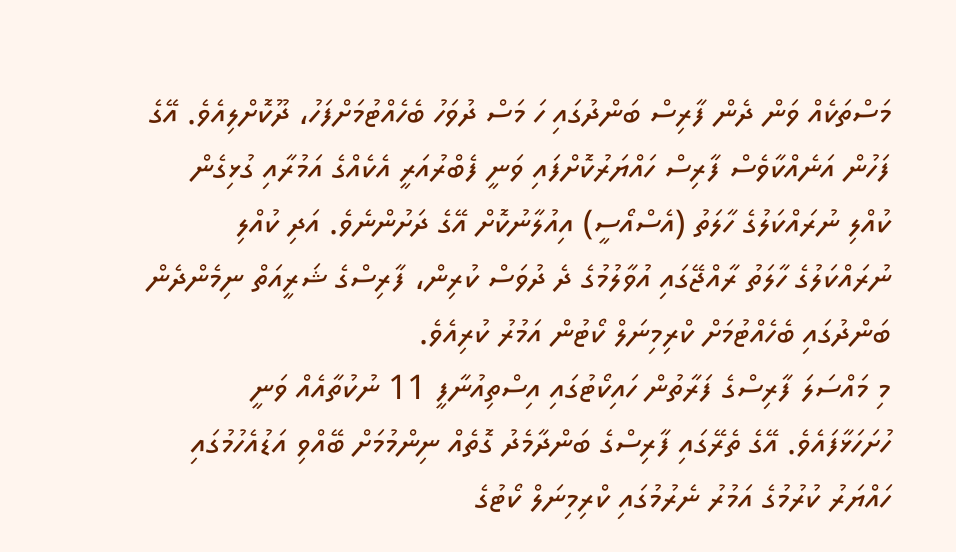މަސްތަކެއް ވަން ދެން ފާރިސް ބަންދުގައި ހަ މަސް ދުވަހު ބެހެއްޓުމަށްފަހު، ދޫކޮށްލިއެވެ. އޭގެ ފަހުން އަނެއްކާވެސް ފާރިސް ހައްޔަރުކޮށްފައި ވަނީ ފެބްރުއަރީ އެކެއްގެ އަމުރާއި ގުޅިގެން ކުއްލި ނުރައްކަލުގެ ހާލަތު (އެސްއޯސީ) އިއުލާނުކޮށް އޭގެ ދަށުންނެވެ. އަދި ކުއްލި ނުރައްކަލުގެ ހާލަތު ރާއްޖޭގައި އުވާލުމުގެ ދެ ދުވަސް ކުރިން، ފާރިސްގެ ޝަރީއަތް ނިމެންދެން ބަންދުގައި ބެހެއްޓުމަށް ކްރިމިނަލް ކޯޓުން އަމުރު ކުރިއެވެ.
މި މައްސަލަ ފާރިސްގެ ފަރާތުން ހައިކޯޓުގައި އިސްތިއުނާފީ 11 ނުކުތާއެއް ވަނީ ހުށަހަޅާފައެވެ. އޭގެ ތެރޭގައި ފާރިސްގެ ބަންދާމެދު ގޮތެއް ނިންމުމަށް ބޭއްވި އަޑުއެހުމުގައި ހައްޔަރު ކުރުމުގެ އަމުރު ނެރުމުގައި ކްރިމިނަލް ކޯޓުގެ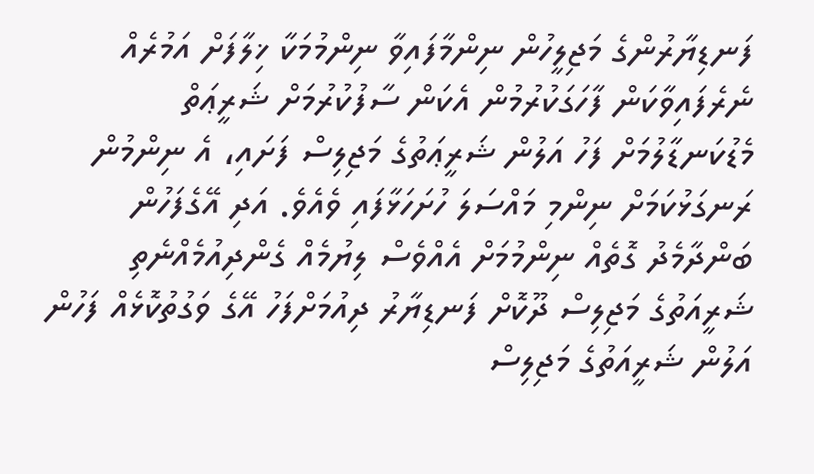ފަނޑިޔާރުންގެ މަޖިލީހުން ނިންމާފައިވާ ނިންމުމަކާ ޚިލާފަށް އަމުރެއް ނެރެފައިވާކަން ފާހަގަކުރުމުން އެކަން ސާފުކުރުމަށް ޝަރީޢަތް މެޑުކަނޑާލުމަށް ފަހު އަލުން ޝަރީޢަތުގެ މަޖިލިސް ފަށައި، އެ ނިންމުން ރަނގަޅުކަމަށް ނިންމި މައްސަލަ ހުށަހަޅާފައި ވެއެވެ. އަދި އޭގެފަހުން ބަންދާމެދު ގޮތެއް ނިންމުމަށް އެއްވެސް ލިޔުމެއް ގެންދިއުމެއްނެތި ޝަރީއަތުގެ މަޖިލިސް ދޫކޮށް ފަނޑިޔާރު ދިއުމަށްފަހު އޭގެ ވަގުތުކޮޅެއް ފަހުން އަލުން ޝަރީއަތުގެ މަޖިލިސް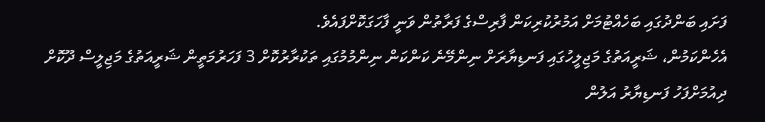ފަށައި ބަންދުގައި ބަހެއްޓުމަށް އަމުރުކުރިކަން ފާރިސްގެ ފަރާތުން ވަނީ ފާހަގަކޮށްފައެވެ.
އެހެންކަމުން، ޝަރީއަތުގެ މަޖިލީހުގައި ފަނޑިޔާރަށް ނިންމޭނެ ކަންކަން ނިންމުމުގައި ތަކުރާރުކޮށް 3 ފަހަރުމަތީން ޝަރީއަތުގެ މަޖިލީސް ދޫކޮށް ދިއުމަށްފަހު ފަނޑިޔާރު އަލުން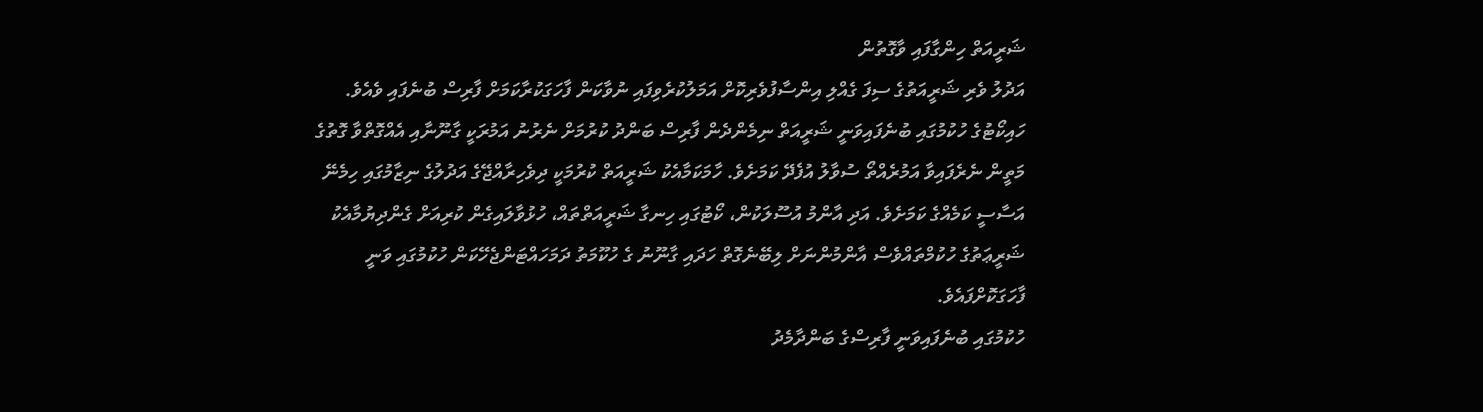ޝަރީއަތް ހިންގާފައި ވާގޮތުން
އަދުލު ވެރި ޝަރީއަތުގެ ސިފަ ގެއްލި އިންސާފުވެރިކޮށް އަމަލުކުރެވިފައި ނުވާކަން ފާހަގަކުރާކަމަށް ފާރިސް ބުނެފައި ވެއެވެ.
ހައިކޯޓުގެ ހުކުމުގައި ބުނެފައިވަނީ ޝަރީއަތް ނިމެންދެން ފާރިސް ބަންދު ކުރުމަށް ނެރުނު އަމުރަކީ ގާނޫނާއި އެއްގޮތްވާ ގޮތުގެ މަތީން ނެރެފައިވާ އަމުރެއްތޯ ސުވާލު އުފެދޭ ކަމަށެވެ. ހާމަކަމާއެކު ޝަރީއަތް ކުރުމަކީ ދިވެހިރާއްޖޭގެ އަދުލުގެ ނިޒާމުގައި ހިމެނޭ އަސާސީ ކަމެއްގެ ކަމަށެވެ. އަދި އާންމު އުސޫލަކުން، ކޯޓުގައި ހިނގާ ޝަރީއަތްތައް، ހުޅުވާލައިގެން ކުރިއަށް ގެންދިޔުމާއެކު ޝަރީޢަތުގެ ހުކުމްތައްވެސް އާންމުންނަށް ލިބޭނެގޮތް ހަދައި ގާނޫނު ގެ ހުކޫމަތު ދަމަހައްޓަންޖެހޭކަން ހުކުމުގައި ވަނީ ފާހަގަކޮށްފައެވެ.
ހުކުމުގައި ބުނެފައިވަނީ ފާރިސްގެ ބަންދާމެދު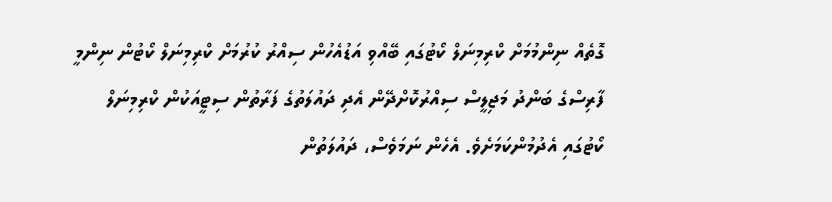ގޮތެއް ނިންމުމަށް ކްރިމިނަލް ކޯޓުގައި ބޭއްވި އަޑުއެހުން ސިއްރު ކުރުމަށް ކްރިމިނަލް ކޯޓުން ނިންމީ ފާރިސްގެ ބަންދު މަޖިލީސް ސިއްރުކޮށްދޭން އެދި ދައުލަތުގެ ފަރާތުން ސިޓީއަކުން ކްރިމިނަލް ކޯޓުގައި އެދުމުންކަމަށެވެ. އެހެން ނަމަވެސް، ދައުލަތުން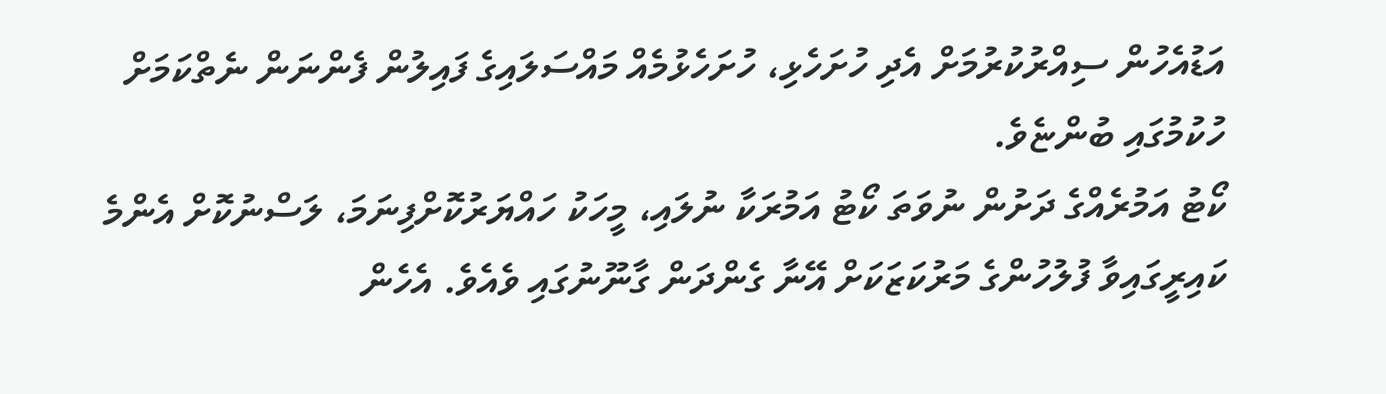އަޑުއެހުން ސިއްރުކުރުމަށް އެދި ހުށަހެޅި، ހުށަހެޅުމެއް މައްސަލައިގެ ފައިލުން ފެންނަން ނެތްކަމަށް ހުކުމުގައި ބުންޏެވެ.
ކޯޓު އަމުރެއްގެ ދަށުން ނުވަތަ ކޯޓު އަމުރަކާ ނުލައި، މީހަކު ހައްޔަރުކޮށްފިނަމަ، ލަސްނުކޮށް އެންމެ ކައިރީގައިވާ ފުލުހުންގެ މަރުކަޒަކަށް އޭނާ ގެންދަން ގާނޫނުގައި ވެއެވެ. އެހެން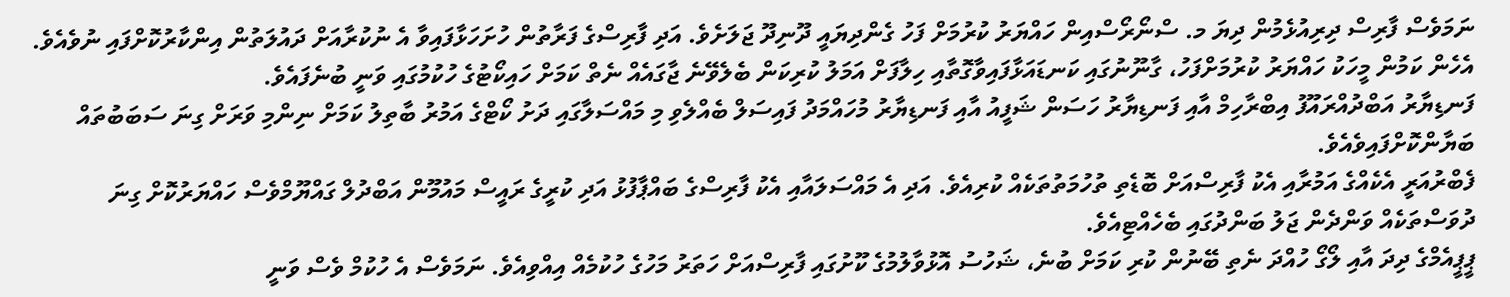ނަމަވެސް ފާރިސް ދިރިއުޅެމުން ދިޔަ މ. ސްނޯރޯސްއިން ހައްޔަރު ކުރުމަށް ފަހު ގެންދިޔައީ ދޫނިދޫ ޖަލަށެވެ. އަދި ފާރިސްގެ ފަރާތުން ހުށަހަޅާފައިވާ އެ ނުކުރާއަށް ދައުލަތުން އިންކާރުކޮށްފައި ނުވެއެވެ. އެހެން ކަމުން މީހަކު ހައްޔަރު ކުރުމަށްފަހު، ގާނޫނުގައި ކަނޑައަޅާފައިވާގޮތާއި ހިލާފަށް އަމަލު ކުރިކަން ބެލެވޭނެ ޖާގައެއް ނެތް ކަމަށް ހައިކޯޓުގެ ހުކުމުގައި ވަނީ ބުނެފައެވެ.
ފަނޑިޔާރު އަބްދުއްރައޫފު އިބްރާހިމް އާއި ފަނޑިޔާރު ހަސަން ޝަފީއު އާއި ފަނޑިޔާރު މުހައްމަދު ފައިސަލް ބެއްލެވި މި މައްސަލާގައި ދަށު ކޯޓްގެ އަމުރު ބާތިލު ކަމަށް ނިންމި ވަރަށް ގިނަ ސަބަބުތައް ބަޔާންކޮށްފައިވެއެވެ.
ފެބްރުއަރީ އެކެއްގެ އަމުރާއި އެކު ފާރިސްއަށް ބޮޑެތި ތުހުމަތުތަކެއް ކުރިއެވެ. އަދި އެ މައްސަލައާއި އެކު ފާރިސްގެ ބައްޕާފުޅު އަދި ކުރީގެ ރައީސް މައުމޫން އަބްދުލް ގައްޔޫމްވެސް ހައްޔަރުކޮށް ގިނަ ދުވަސްތަކެއް ވަންދެން ޖަލު ބަންދުގައި ބެހެއްޓިއެވެ.
ޕީޕީއެމްގެ ދިދަ އާއި ލޯގޯ ހުއްދަ ނެތި ބޭނުން ކުރި ކަމަށް ބުނެ، ޝަހުސު އޮޅުވާލުމުގެ ކޫށުގައި ފާރިސްއަށް ހަތަރު މަހުގެ ހުކުމެއް އިއްވިއެވެ. ނަމަވެސް އެ ހުކުމް ވެސް ވަނީ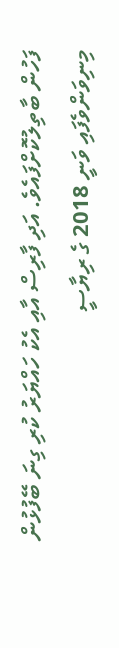ފަހުން ބާތިލުކޮށްފައެވެ. އަދި ފާރިސް އާއި އެކު ހައްޔަރު ކުރި ގިނަ ބޭފުޅުން މިނިވަންވެފައި ވަނީ 2018 ގެ ރިޔާސީ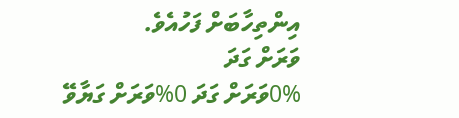އިންތިހާބަށް ފަހުއެވެ.
ވަރަށް ގަދަ
0%ވަރަށް ގަދަ 0%ވަރަށް ގަޔާވޭ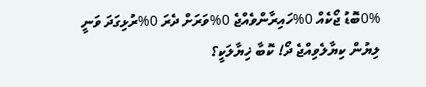0%ބޮޑު ޖޯކެއް 0%ހައިރާންވެއްޖެ 0%ވަރަށް ދެރަ 0%ރުޅިގަދަ ވަނީ
ލިޔުން ކިޔާލެވިއްޖެ ދޯ! ކޮބާ ޚިޔާލަކީ؟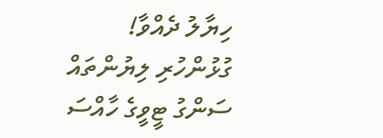ހިޔާލު ދެއްވާ!
ގުޅުންހުރި ލިޔުންތައް
ސަންގު ޓީވީގެ ހާއްސަ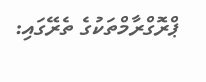ޕްރޮގްރާމްތަކުގެ ތެރޭގައި: